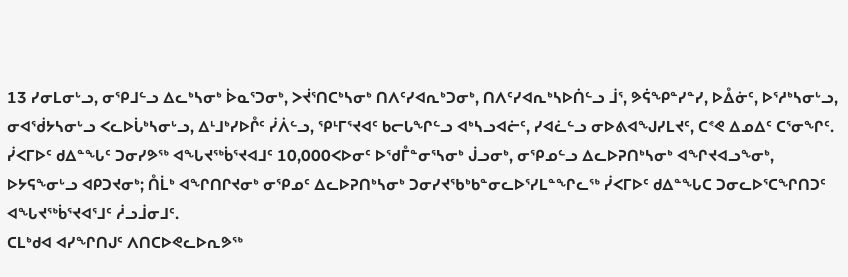13 ᓯᓂᒪᓂᒡᓗ, ᓂᕿᒧᓪᓗ ᐃᓚᒃᓴᓂᒃ ᐆᓇᕐᑐᓂᒃ, ᐳᔫᕐᑎᑕᒃᓴᓂᒃ ᑎᐱᑦᓯᐊᕆᒃᑐᓂᒃ, ᑎᐱᑦᓯᐊᕆᒃᓴᐅᑏᓪᓗ ᒨᕐ, ᕗᕌᖕᑭᓐᓯᓐᓯ, ᐅᐂᓃᑦ, ᐅᕐᓱᒃᓴᓂᒡᓗ, ᓂᐊᖂᔭᓴᓂᒡᓗ ᐸᓚᐅᒑᒃᓴᓂᒡᓗ, ᐃᒻᒧᒃᓯᐅᒊᑦ ᓰᐲᓪᓗ, ᕿᒻᒥᕐᔪᐊᑦ ᑲᓕᒐᖏᓪᓗ ᐊᒃᓴᓗᐊᓖᑦ, ᓯᐊᓛᓪᓗ ᓂᐅᕕᐊᖑᓯᒪᔪᑦ, ᑕᕝᕙ ᐃᓄᐃᑦ ᑕᕐᓂᖏᑦ.
ᓰᐸᒥᐅᑦ ᑯᐃᓐᖓᑦ ᑐᓂᓯᕗᖅ ᐊᖓᔪᖅᑳᕐᔪᐊᒧᑦ 10,000ᐸᐅᓂᑦ ᐅᖁᒤᓐᓂᕐᓴᓂᒃ ᒎᓗᓂᒃ, ᓂᕿᓄᓪᓗ ᐃᓚᐅᕈᑎᒃᓴᓂᒃ ᐊᖏᔪᐊᓗᖕᓂᒃ, ᐅᔭᕋᖕᓂᒡᓗ ᐊᑭᑐᔪᓂᒃ; ᑍᒫᒃ ᐊᖏᑎᒋᔪᓂᒃ ᓂᕿᓄᑦ ᐃᓚᐅᕈᑎᒃᓴᓂᒃ ᑐᓂᓯᔪᖃᒃᑲᓐᓂᓚᐅᕐᓯᒪᓐᖏᓚᖅ ᓰᐸᒥᐅᑦ ᑯᐃᓐᖓᑕ ᑐᓂᓚᐅᕐᑕᖏᑎᑐᑦ ᐊᖓᔪᖅᑳᕐᔪᐊᕐᒧᑦ ᓲᓗᒨᓂᒧᑦ.
ᑕᒪᒃᑯᐊ ᐊᓯᖏᑎᒍᑦ ᐱᑎᑕᐅᕙᓚᐅᕆᕗᖅ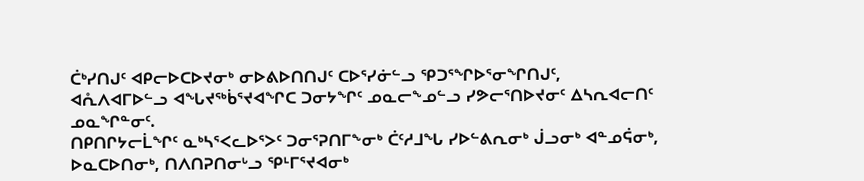ᑖᒃᓯᑎᒍᑦ ᐊᑭᓕᐅᑕᐅᔪᓂᒃ ᓂᐅᕕᐅᑎᑎᒍᑦ ᑕᐅᕐᓯᓃᓪᓗ ᕿᑐᕐᖏᐅᕐᓂᖏᑎᒍᑦ, ᐊᕅᐱᐊᒥᐅᓪᓗ ᐊᖓᔪᖅᑳᕐᔪᐊᖏᑕ ᑐᓂᔭᖏᑦ ᓄᓇᓕᖕᓄᓪᓗ ᓯᕗᓕᕐᑎᐅᔪᓂᑦ ᐃᓴᕆᐊᓕᑎᑦ ᓄᓇᖏᓐᓂᑦ.
ᑎᑭᑎᒋᔭᓕᒫᖏᑦ ᓇᒃᓴᕐᐸᓚᐅᕐᐳᑦ ᑐᓂᕐᕈᑎᒥᖕᓂᒃ ᑖᑦᓱᒧᖓ ᓯᐅᓪᕕᕆᓂᒃ ᒎᓗᓂᒃ ᐊᓐᓄᕌᓂᒃ, ᐅᓇᑕᐅᑎᓂᒃ, ᑎᐱᑎᕈᑎᓂᒡᓗ ᕿᒻᒥᕐᔪᐊᓂᒃ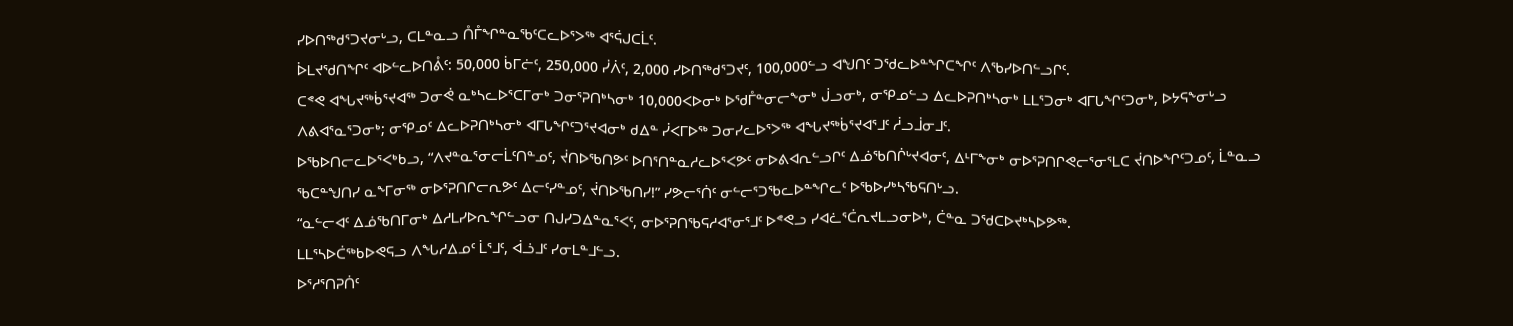ᓯᐅᑎᖅᑯᕐᑐᔪᓂᒡᓗ, ᑕᒪᓐᓇᓗ ᑍᒤᖏᓐᓇᖃᑦᑕᓚᐅᕐᐳᖅ ᐊᕐᕌᒍᑕᒫᑦ.
ᐆᒪᔪᖁᑎᖏᑦ ᐊᐅᓪᓚᐅᑎᕔᑦ: 50,000 ᑳᒥᓖᑦ, 250,000 ᓰᐲᑦ, 2,000 ᓯᐅᑎᖅᑯᕐᑐᔪᑦ, 100,000ᓪᓗ ᐊᖑᑎᑦ ᑐᖁᓚᐅᓐᖏᑕᖏᑦ ᐱᖃᓯᐅᑎᓪᓗᒋᑦ.
ᑕᕝᕙ ᐊᖓᔪᖅᑳᕐᔪᐊᖅ ᑐᓂᕚ ᓇᒃᓴᓚᐅᕐᑕᒥᓂᒃ ᑐᓂᕐᕈᑎᒃᓴᓂᒃ 10,000ᐸᐅᓂᒃ ᐅᖁᒤᓐᓂᓕᖕᓂᒃ ᒎᓗᓂᒃ, ᓂᕿᓄᓪᓗ ᐃᓚᐅᕈᑎᒃᓴᓂᒃ ᒪᒪᕐᑐᓂᒃ ᐊᒥᒐᖏᑦᑐᓂᒃ, ᐅᔭᕋᖕᓂᒡᓗ ᐱᕕᐊᕐᓇᕐᑐᓂᒃ; ᓂᕿᓄᑦ ᐃᓚᐅᕈᑎᒃᓴᓂᒃ ᐊᒥᒐᖏᑦᑐᕐᔪᐊᓂᒃ ᑯᐃᓐ ᓰᐸᒥᐅᖅ ᑐᓂᓯᓚᐅᕐᐳᖅ ᐊᖓᔪᖅᑳᕐᔪᐊᕐᒧᑦ ᓲᓗᒨᓂᒧᑦ.
ᐅᖃᐅᑎᓕᓚᐅᕐᐸᒃᑲᓗ, “ᐱᔪᓐᓇᕐᓂᓕᒫᑦᑎᓐᓄᑦ, ᔫᑎᐅᖃᑎᕗᑦ ᐅᑎᕐᑎᓐᓇᓱᓚᐅᕐᐸᕗᑦ ᓂᐅᕕᐊᕆᓪᓗᒋᑦ ᐃᓅᖃᑎᒌᒡᔪᐊᓂᑦ, ᐃᒻᒥᖕᓂᒃ ᓂᐅᕐᕈᑎᒋᕙᓕᕐᓂᕐᒪᑕ ᔫᑎᐅᖏᑦᑐᓄᑦ, ᒫᓐᓇᓗ ᖃᑕᓐᖑᑎᓯ ᓇᖕᒥᓂᖅ ᓂᐅᕐᕈᑎᒋᓕᕆᕗᑦ ᐃᓕᑦᓯᓐᓄᑦ, ᔫᑎᐅᖃᑎᓯ!” ᓯᕗᓕᕐᑏᑦ ᓂᓪᓕᕐᑐᖃᓚᐅᓐᖏᓚᑦ ᐅᖃᐅᓯᒃᓴᖃᕋᑎᒡᓗ.
“ᓇᓪᓕᐊᑦ ᐃᓅᖃᑎᒥᓂᒃ ᐃᓱᒪᓯᐅᕆᖏᓪᓗᓂ ᑎᒍᓯᑐᐃᓐᓇᕐᐸᑦ, ᓂᐅᕐᕈᑎᖃᕋᓱᐊᕐᓂᕐᒧᑦ ᐅᕝᕙᓗ ᓯᐊᓛᕐᑖᕆᔪᒪᓗᓂᐅᒃ, ᑖᓐᓇ ᑐᖁᑕᐅᔪᒃᓴᐅᕗᖅ.
ᒪᒪᕐᓴᐅᑖᖅᑲᐅᕙᕋᓗ ᐱᖓᓱᐃᓄᑦ ᒫᕐᒧᑦ, ᐋᓘᒧᑦ ᓯᓂᒪᓐᒧᓪᓗ.
ᐅᕐᓱᕐᑎᕈᑏᑦ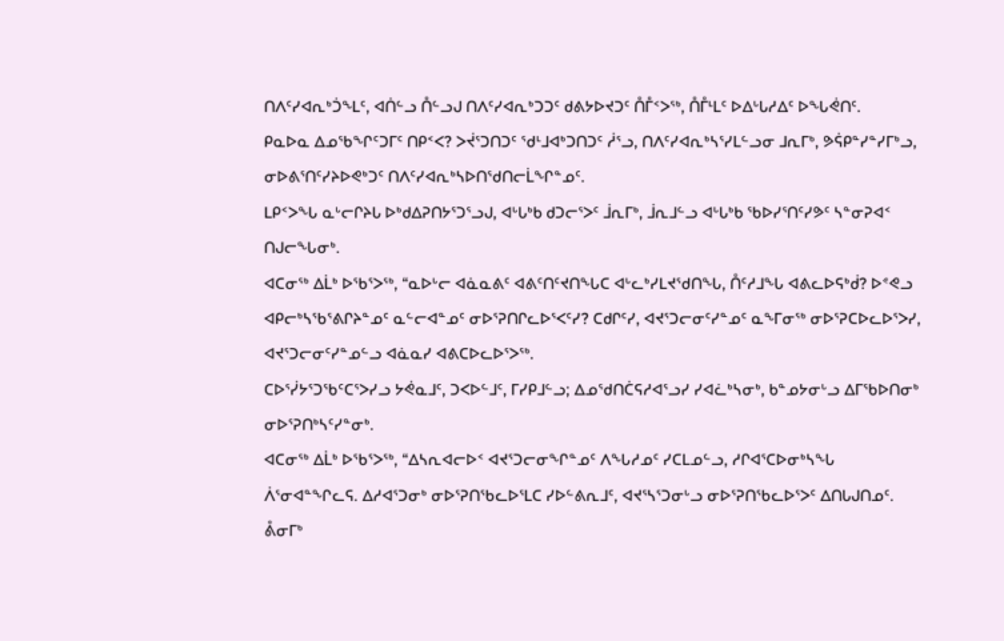ᑎᐱᑦᓯᐊᕆᒃᑑᖕᒪᑦ, ᐊᑏᓪᓗ ᑍᓪᓗᒍ ᑎᐱᑦᓯᐊᕆᒃᑐᑐᑦ ᑯᕕᔭᐅᔪᑐᑦ ᑍᒤᑉᐳᖅ, ᑍᒤᒻᒪᑦ ᐅᐃᒡᒐᓱᐃᑦ ᐅᖓᕚᑎᑦ.
ᑭᓇᐅᓇ ᐃᓄᖃᖏᑦᑐᒥᑦ ᑎᑭᑉᐸ? ᐳᔫᕐᑐᑎᑐᑦ ᖁᒻᒧᐊᒃᑐᑎᑐᑦ ᓲᕐᓗ, ᑎᐱᑦᓯᐊᕆᒃᓴᕐᓯᒪᓪᓗᓂ ᒧᕆᒥᒃ, ᕗᕌᑭᓐᓯᓐᓯᒥᒃᓗ, ᓂᐅᕕᕐᑎᑦᓯᔨᐅᕙᒃᑐᑦ ᑎᐱᑦᓯᐊᕆᒃᓴᐅᑎᖁᑎᓕᒫᖏᓐᓄᑦ.
ᒪᑭᑉᐳᖓ ᓇᒡᓕᒋᔨᒐ ᐅᒃᑯᐃᕈᑎᔭᕐᑐᕐᓗᒍ, ᐊᒡᒐᒃᑲ ᑯᑐᓕᕐᐳᑦ ᒨᕆᒥᒃ, ᒨᕆᒧᓪᓗ ᐊᒡᒐᒃᑲ ᖃᐅᓯᕐᑎᑦᓯᕗᑦ ᓴᓐᓂᕈᐊᑉ ᑎᒍᓕᖓᓂᒃ.
ᐊᑕᓂᖅ ᐃᒫᒃ ᐅᖃᕐᐳᖅ, “ᓇᐅᒡᓕ ᐊᓈᓇᕕᑦ ᐊᕕᑦᑎᑦᔪᑎᖓᑕ ᐊᒡᓚᒃᓯᒪᔪᖁᑎᖓ, ᑍᑦᓱᒧᖓ ᐊᕕᓚᐅᕋᒃᑰ? ᐅᕝᕙᓗ ᐊᑭᓕᒃᓴᖃᕐᕕᒋᔨᓐᓄᑦ ᓇᓪᓕᐊᓐᓄᑦ ᓂᐅᕐᕈᑎᒋᓚᐅᕐᐸᑦᓯ? ᑕᑯᒋᑦᓯ, ᐊᔪᕐᑐᓕᓂᑦᓯᓐᓄᑦ ᓇᖕᒥᓂᖅ ᓂᐅᕐᕈᑕᐅᓚᐅᕐᐳᓯ, ᐊᔪᕐᑐᓕᓂᑦᓯᓐᓄᓪᓗ ᐊᓈᓇᓯ ᐊᕕᑕᐅᓚᐅᕐᐳᖅ.
ᑕᐅᕐᓰᔭᕐᑐᖃᑦᑕᕐᐳᓯᓗ ᔭᕚᓇᒧᑦ, ᑐᐸᐅᓪᒧᑦ, ᒥᓯᑭᒧᓪᓗ; ᐃᓄᖁᑎᑖᕋᓱᐊᕐᓗᓯ ᓯᐊᓛᒃᓴᓂᒃ, ᑲᓐᓄᔭᓂᒡᓗ ᐃᒥᖃᐅᑎᓂᒃ ᓂᐅᕐᕈᑎᒃᓴᑦᓯᓐᓂᒃ.
ᐊᑕᓂᖅ ᐃᒫᒃ ᐅᖃᕐᐳᖅ, “ᐃᓴᕆᐊᓕᐅᑉ ᐊᔪᕐᑐᓕᓂᖏᓐᓄᑦ ᐱᖓᓱᓄᑦ ᓯᑕᒪᓄᓪᓗ, ᓱᒋᐊᕐᑕᐅᓂᒃᓴᖓ ᐲᕐᓂᐊᓐᖏᓚᕋ. ᐃᓱᐊᕐᑐᓂᒃ ᓂᐅᕐᕈᑎᖃᓚᐅᕐᒪᑕ ᓯᐅᓪᕕᕆᒧᑦ, ᐊᔪᕐᓴᕐᑐᓂᒡᓗ ᓂᐅᕐᕈᑎᖃᓚᐅᕐᐳᑦ ᐃᑎᒐᒍᑎᓄᑦ.
ᕔᓂᒥᒃ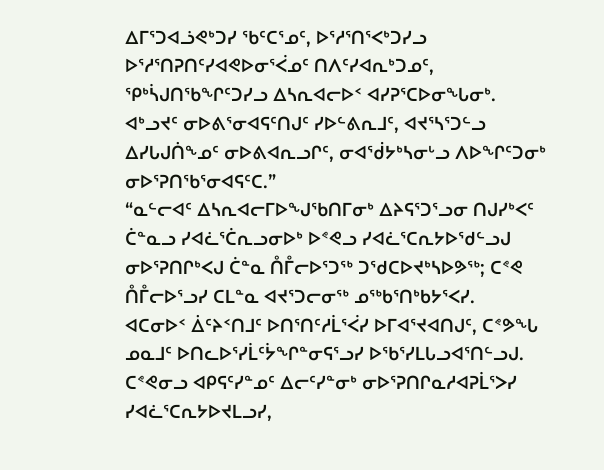ᐃᒥᕐᑐᐊᓘᕙᒃᑐᓯ ᖃᑦᑕᕐᓄᑦ, ᐅᕐᓱᕐᑎᕐᐸᒃᑐᓯᓗ ᐅᕐᓱᕐᑎᕈᑎᑦᓯᐊᕙᐅᓂᕐᐹᓄᑦ ᑎᐱᑦᓯᐊᕆᒃᑐᓄᑦ, ᕿᒃᓵᒍᑎᖃᖏᑦᑐᓯᓗ ᐃᓴᕆᐊᓕᐅᑉ ᐊᓯᕈᕐᑕᐅᓂᖓᓂᒃ.
ᐊᒃᓗᔪᑦ ᓂᐅᕕᕐᓂᐊᕋᑦᑎᒍᑦ ᓯᐅᓪᕕᕆᒧᑦ, ᐊᔪᕐᓴᕐᑐᓪᓗ ᐃᓯᒐᒍᑏᖕᓄᑦ ᓂᐅᕕᐊᕆᓗᒋᑦ, ᓂᐊᖂᔭᒃᓴᓂᒡᓗ ᐱᐅᖏᑦᑐᓂᒃ ᓂᐅᕐᕈᑎᖃᕐᓂᐊᕋᑦᑕ.”
“ᓇᓪᓕᐊᑦ ᐃᓴᕆᐊᓕᒥᐅᖑᖃᑎᒥᓂᒃ ᐃᔨᕋᕐᑐᕐᓗᓂ ᑎᒍᓯᒃᐸᑦ ᑖᓐᓇᓗ ᓯᐊᓛᕐᑖᕆᓗᓂᐅᒃ ᐅᕝᕙᓗ ᓯᐊᓛᕐᑕᕆᔭᐅᖁᓪᓗᒍ ᓂᐅᕐᕈᑎᒋᒃᐸᒍ ᑖᓐᓇ ᑍᒤᓕᐅᕐᑐᖅ ᑐᖁᑕᐅᔪᒃᓴᐅᕗᖅ; ᑕᕝᕙ ᑍᒤᓕᐅᕐᓗᓯ ᑕᒪᓐᓇ ᐊᔪᕐᑐᓕᓂᖅ ᓄᖅᑲᕐᑎᒃᑲᔭᕐᐸᓯ.
ᐊᑕᓂᐅᑉ ᐄᑦᔨᑉᑎᒧᑦ ᐅᑎᕐᑎᑦᓱᒫᕐᐹᓯ ᐅᒥᐊᕐᔪᐊᑎᒍᑦ, ᑕᕝᕗᖓ ᓄᓇᒧᑦ ᐅᑎᓚᐅᕐᓯᒫᑦᔮᖏᓐᓂᕋᕐᓗᓯ ᐅᖃᕐᓯᒪᒐᓗᐊᕐᑎᓪᓗᒍ. ᑕᕝᕙᓂᓗ ᐊᑭᕋᑦᓯᓐᓄᑦ ᐃᓕᑦᓯᓐᓂᒃ ᓂᐅᕐᕈᑎᒋᓇᓱᐊᕈᒫᕐᐳᓯ ᓯᐊᓛᕐᑕᕆᔭᐅᔪᒪᓗᓯ,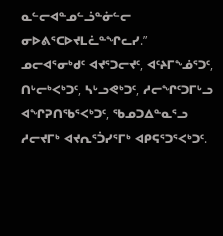ᓇᓪᓕᐊᓐᓄᓪᓘᓐᓃᓪᓕ ᓂᐅᕕᕐᑕᐅᔪᒪᓛᓐᖏᓚᓯ.”
ᓄᓕᐊᕐᓂᒃᑯᑦ ᐊᔪᕐᑐᓕᔪᑦ, ᐊᑦᔨᒥᖕᓅᕐᑐᑦ, ᑎᒡᓕᒃᐸᒃᑐᑦ, ᓴᒡᓗᕙᒃᑐᑦ, ᓱᓕᖏᑦᑐᒥᒡᓗ ᐊᖏᕈᑎᖃᕐᐸᒃᑐᑦ, ᖃᓄᑐᐃᓐᓇᕐᓗ ᓱᓕᔪᒥᒃ ᐊᔪᕆᕐᑑᓯᕐᒥᒃ ᐊᑭᕋᕐᑐᕐᐸᒃᑐᑦ.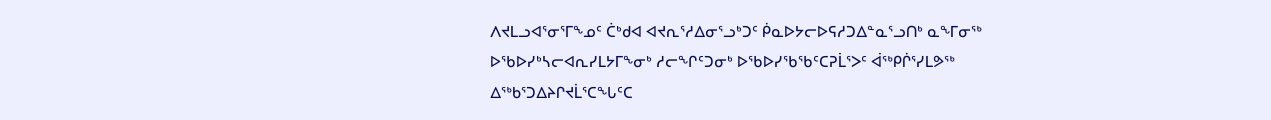ᐱᔪᒪᓗᐊᕐᓂᕐᒥᖕᓄᑦ ᑖᒃᑯᐊ ᐊᔪᕆᕐᓱᐃᓂᕐᓗᒃᑐᑦ ᑮᓇᐅᔭᓕᐅᕋᓱᑐᐃᓐᓇᕐᓗᑎᒃ ᓇᖕᒥᓂᖅ ᐅᖃᐅᓯᒃᓴᓕᐊᕆᓯᒪᔭᒥᖕᓂᒃ ᓱᓕᖏᑦᑐᓂᒃ ᐅᖃᐅᓯᖃᖃᑦᑕᕈᒫᕐᐳᑦ ᐋᖅᑭᒌᕐᓯᒪᕗᖅ ᐃᖅᑲᕐᑐᐃᔨᒋᔪᒫᕐᑕᖓᑦᑕ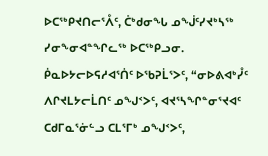ᐅᑕᖅᑭᔪᑎᓕᕐᐰᑦ, ᑖᒃᑯᓂᖓ ᓄᖒᑦᓯᔪᒃᓴᖅ ᓯᓂᖕᓂᐊᓐᖏᓚᖅ ᐅᑕᖅᑭᓗᓂ.
ᑮᓇᐅᔭᓕᐅᕋᓱᐊᕐᑏᑦ ᐅᖃᕈᒫᕐᐳᑦ, “ᓂᐅᕕᐊᒃᓮᑦ ᐱᒋᔪᒪᔭᓕᒫᑎᑦ ᓄᖑᑉᐳᑦ, ᐊᔪᕐᓴᖏᓐᓂᕐᔪᐊᑦ ᑕᑯᒥᓇᕐᓃᓪᓗ ᑕᒪᕐᒥᒃ ᓄᖑᑉᐳᑦ,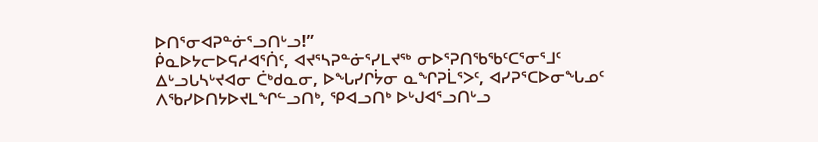ᐅᑎᕐᓂᐊᕈᓐᓃᕐᓗᑎᒡᓗ!”
ᑮᓇᐅᔭᓕᐅᕋᓱᐊᕐᑏᑦ, ᐊᔪᕐᓴᕈᓐᓃᕐᓯᒪᔪᖅ ᓂᐅᕐᕈᑎᖃᖃᑦᑕᕐᓂᕐᒧᑦ ᐃᒡᓗᒐᓴᒡᔪᐊᓂ ᑖᒃᑯᓇᓂ, ᐅᖓᓯᒋᔮᓂ ᓇᖏᕈᒫᕐᐳᑦ, ᐊᓯᕈᕐᑕᐅᓂᖓᓄᑦ ᐱᖃᓯᐅᑎᔭᐅᔪᒪᖏᓪᓗᑎᒃ, ᕿᐊᓗᑎᒃ ᐅᒡᒍᐊᕐᓗᑎᒡᓗ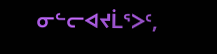ᓂᓪᓕᐊᔪᒫᕐᐳᑦ,